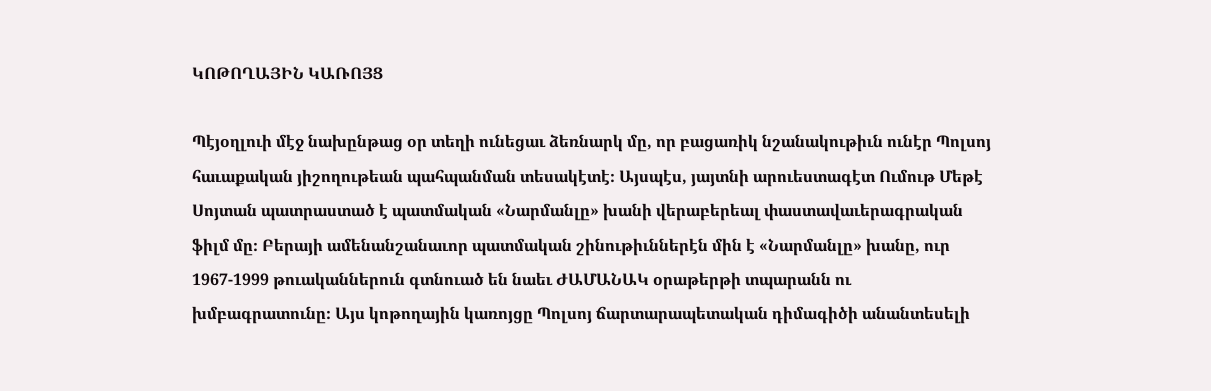ԿՈԹՈՂԱՅԻՆ ԿԱՌՈՅՑ

Պէյօղլուի մէջ նախընթաց օր տեղի ունեցաւ ձեռնարկ մը, որ բացառիկ նշանակութիւն ունէր Պոլսոյ հաւաքական յիշողութեան պահպանման տեսակէտէ։ Այսպէս, յայտնի արուեստագէտ Ումութ Մեթէ Սոյտան պատրաստած է պատմական «Նարմանլը» խանի վերաբերեալ փաստավաւերագրական ֆիլմ մը։ Բերայի ամենանշանաւոր պատմական շինութիւններէն մին է «Նարմանլը» խանը, ուր 1967-1999 թուականներուն գտնուած են նաեւ ԺԱՄԱՆԱԿ օրաթերթի տպարանն ու խմբագրատունը։ Այս կոթողային կառոյցը Պոլսոյ ճարտարապետական դիմագիծի անանտեսելի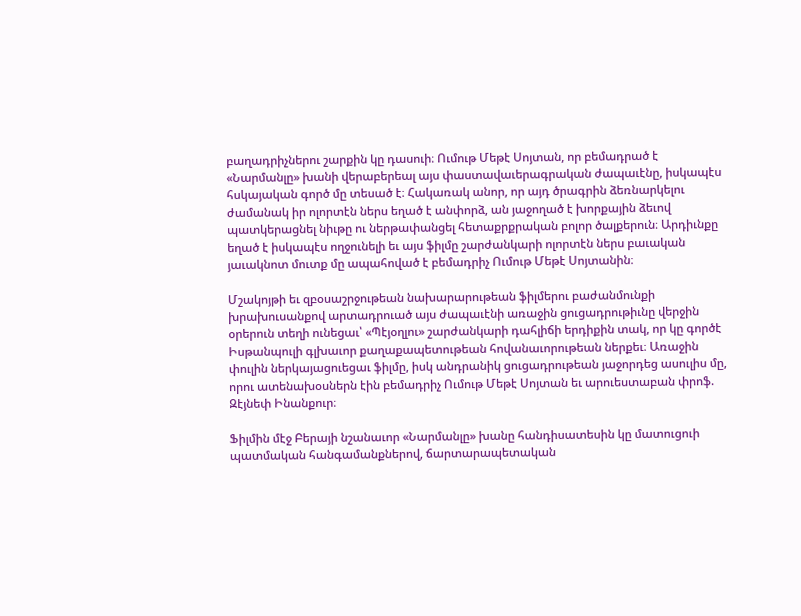բաղադրիչներու շարքին կը դասուի։ Ումութ Մեթէ Սոյտան, որ բեմադրած է «Նարմանլը» խանի վերաբերեալ այս փաստավաւերագրական ժապաւէնը, իսկապէս հսկայական գործ մը տեսած է։ Հակառակ անոր, որ այդ ծրագրին ձեռնարկելու ժամանակ իր ոլորտէն ներս եղած է անփորձ, ան յաջողած է խորքային ձեւով պատկերացնել նիւթը ու ներթափանցել հետաքրքրական բոլոր ծալքերուն։ Արդիւնքը եղած է իսկապէս ողջունելի եւ այս ֆիլմը շարժանկարի ոլորտէն ներս բաւական յաւակնոտ մուտք մը ապահոված է բեմադրիչ Ումութ Մեթէ Սոյտանին։

Մշակոյթի եւ զբօսաշրջութեան նախարարութեան ֆիլմերու բաժանմունքի խրախուսանքով արտադրուած այս ժապաւէնի առաջին ցուցադրութիւնը վերջին օրերուն տեղի ունեցաւ՝ «Պէյօղլու» շարժանկարի դահլիճի երդիքին տակ, որ կը գործէ Իսթանպուլի գլխաւոր քաղաքապետութեան հովանաւորութեան ներքեւ։ Առաջին փուլին ներկայացուեցաւ ֆիլմը, իսկ անդրանիկ ցուցադրութեան յաջորդեց ասուլիս մը, որու ատենախօսներն էին բեմադրիչ Ումութ Մեթէ Սոյտան եւ արուեստաբան փրոֆ. Զէյնեփ Ինանքուր։

Ֆիլմին մէջ Բերայի նշանաւոր «Նարմանլը» խանը հանդիսատեսին կը մատուցուի պատմական հանգամանքներով, ճարտարապետական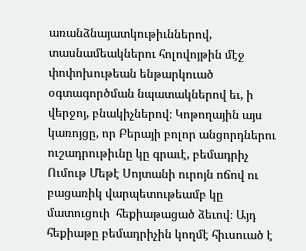առանձնայատկութիւններով, տասնամեակներու հոլովոյթին մէջ փոփոխութեան ենթարկուած օգտագործման նպատակներով եւ, ի վերջոյ, բնակիչներով։ Կոթողային այս կառոյցը, որ Բերայի բոլոր անցորդներու ուշադրութիւնը կը գրաւէ, բեմադրիչ Ումութ Մեթէ Սոյտանի ուրոյն ոճով ու բացառիկ վարպետութեամբ կը մատուցուի  հեքիաթացած ձեւով։ Այդ հեքիաթը բեմադրիչին կողմէ հիւսուած է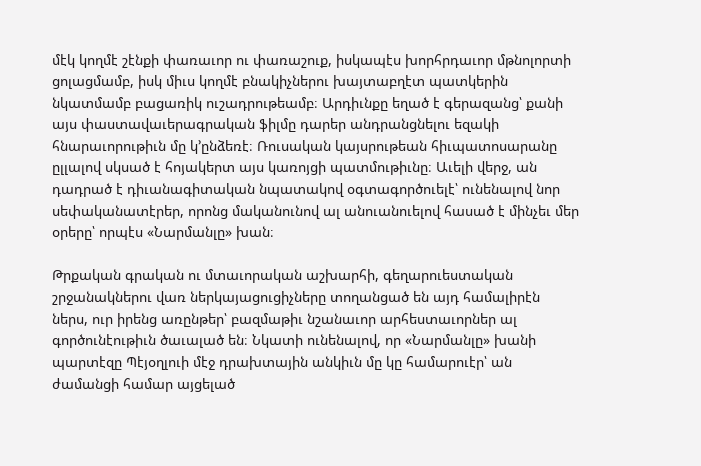մէկ կողմէ շէնքի փառաւոր ու փառաշուք, իսկապէս խորհրդաւոր մթնոլորտի ցոլացմամբ, իսկ միւս կողմէ բնակիչներու խայտաբղէտ պատկերին նկատմամբ բացառիկ ուշադրութեամբ։ Արդիւնքը եղած է գերազանց՝ քանի այս փաստավաւերագրական ֆիլմը դարեր անդրանցնելու եզակի հնարաւորութիւն մը կ՚ընձեռէ։ Ռուսական կայսրութեան հիւպատոսարանը ըլլալով սկսած է հոյակերտ այս կառոյցի պատմութիւնը։ Աւելի վերջ, ան դադրած է դիւանագիտական նպատակով օգտագործուելէ՝ ունենալով նոր սեփականատէրեր, որոնց մականունով ալ անուանուելով հասած է մինչեւ մեր օրերը՝ որպէս «Նարմանլը» խան։

Թրքական գրական ու մտաւորական աշխարհի, գեղարուեստական շրջանակներու վառ ներկայացուցիչները տողանցած են այդ համալիրէն ներս, ուր իրենց առընթեր՝ բազմաթիւ նշանաւոր արհեստաւորներ ալ գործունէութիւն ծաւալած են։ Նկատի ունենալով, որ «Նարմանլը» խանի պարտէզը Պէյօղլուի մէջ դրախտային անկիւն մը կը համարուէր՝ ան ժամանցի համար այցելած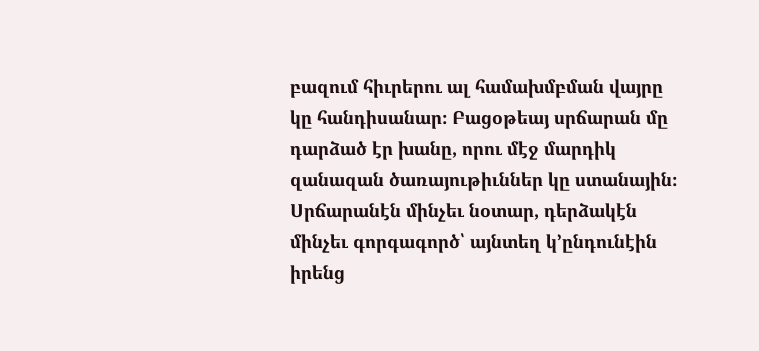բազում հիւրերու ալ համախմբման վայրը կը հանդիսանար։ Բացօթեայ սրճարան մը դարձած էր խանը, որու մէջ մարդիկ զանազան ծառայութիւններ կը ստանային։ Սրճարանէն մինչեւ նօտար, դերձակէն մինչեւ գորգագործ՝ այնտեղ կ՚ընդունէին իրենց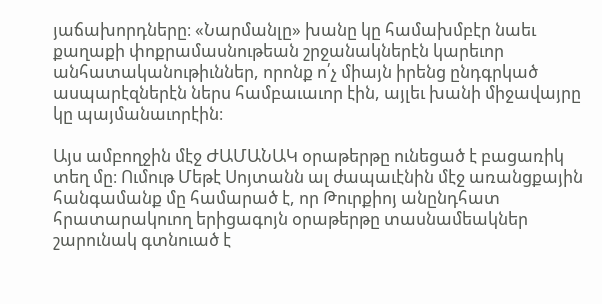յաճախորդները։ «Նարմանլը» խանը կը համախմբէր նաեւ քաղաքի փոքրամասնութեան շրջանակներէն կարեւոր անհատականութիւններ, որոնք ո՛չ միայն իրենց ընդգրկած ասպարէզներէն ներս համբաւաւոր էին, այլեւ խանի միջավայրը կը պայմանաւորէին։

Այս ամբողջին մէջ ԺԱՄԱՆԱԿ օրաթերթը ունեցած է բացառիկ տեղ մը։ Ումութ Մեթէ Սոյտանն ալ ժապաւէնին մէջ առանցքային հանգամանք մը համարած է, որ Թուրքիոյ անընդհատ հրատարակուող երիցագոյն օրաթերթը տասնամեակներ շարունակ գտնուած է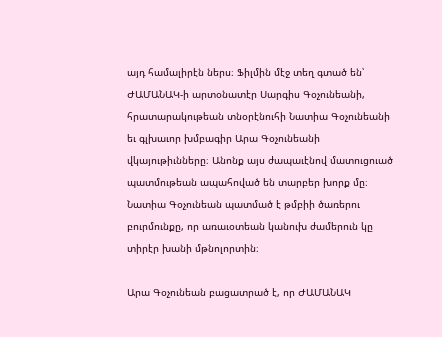այդ համալիրէն ներս։ Ֆիլմին մէջ տեղ գտած են՝ ԺԱՄԱՆԱԿ-ի արտօնատէր Սարգիս Գօչունեանի, հրատարակութեան տնօրէնուհի Նատիա Գօչունեանի եւ գլխաւոր խմբագիր Արա Գօչունեանի վկայութիւնները։ Անոնք այս ժապաւէնով մատուցուած պատմութեան ապահոված են տարբեր խորք մը։ Նատիա Գօչունեան պատմած է թմբիի ծառերու բուրմունքը, որ առաւօտեան կանուխ ժամերուն կը տիրէր խանի մթնոլորտին։

Արա Գօչունեան բացատրած է, որ ԺԱՄԱՆԱԿ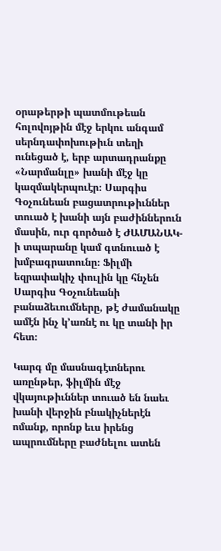օրաթերթի պատմութեան հոլովոյթին մէջ երկու անգամ սերնդափոխութիւն տեղի ունեցած է, երբ արտադրանքը «Նարմանլը» խանի մէջ կը կազմակերպուէր։ Սարգիս Գօչունեան բացատրութիւններ տուած է խանի այն բաժիններուն մասին, ուր գործած է ԺԱՄԱՆԱԿ-ի տպարանը կամ գտնուած է խմբագրատունը։ Ֆիլմի եզրափակիչ փուլին կը հնչեն Սարգիս Գօչունեանի բանաձեւումները, թէ ժամանակը ամէն ինչ կ՚առնէ ու կը տանի իր հետ։

Կարգ մը մասնագէտներու առընթեր, ֆիլմին մէջ վկայութիւններ տուած են նաեւ խանի վերջին բնակիչներէն ոմանք, որոնք եւս իրենց ապրումները բաժնելու ատեն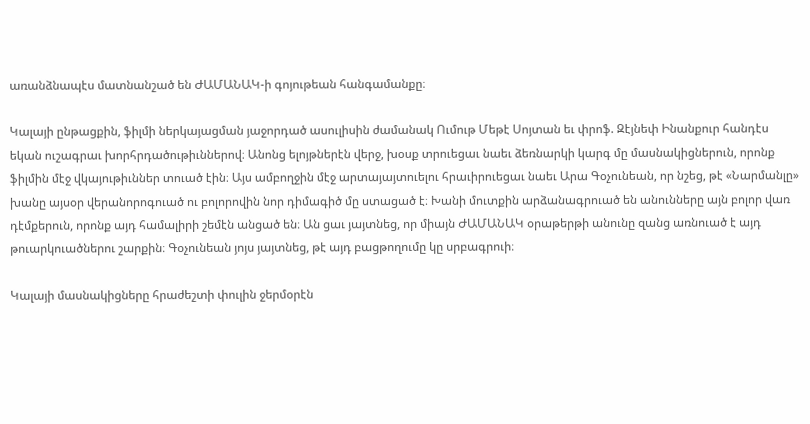առանձնապէս մատնանշած են ԺԱՄԱՆԱԿ-ի գոյութեան հանգամանքը։

Կալայի ընթացքին, ֆիլմի ներկայացման յաջորդած ասուլիսին ժամանակ Ումութ Մեթէ Սոյտան եւ փրոֆ. Զէյնեփ Ինանքուր հանդէս եկան ուշագրաւ խորհրդածութիւններով։ Անոնց ելոյթներէն վերջ, խօսք տրուեցաւ նաեւ ձեռնարկի կարգ մը մասնակիցներուն, որոնք ֆիլմին մէջ վկայութիւններ տուած էին։ Այս ամբողջին մէջ արտայայտուելու հրաւիրուեցաւ նաեւ Արա Գօչունեան, որ նշեց, թէ «Նարմանլը» խանը այսօր վերանորոգուած ու բոլորովին նոր դիմագիծ մը ստացած է։ Խանի մուտքին արձանագրուած են անունները այն բոլոր վառ դէմքերուն, որոնք այդ համալիրի շեմէն անցած են։ Ան ցաւ յայտնեց, որ միայն ԺԱՄԱՆԱԿ օրաթերթի անունը զանց առնուած է այդ թուարկուածներու շարքին։ Գօչունեան յոյս յայտնեց, թէ այդ բացթողումը կը սրբագրուի։

Կալայի մասնակիցները հրաժեշտի փուլին ջերմօրէն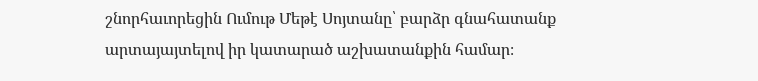շնորհաւորեցին Ումութ Մեթէ Սոյտանը՝ բարձր գնահատանք արտայայտելով իր կատարած աշխատանքին համար։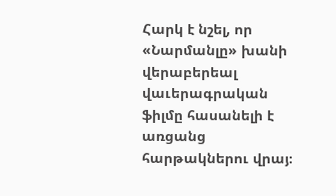Հարկ է նշել, որ «Նարմանլը» խանի վերաբերեալ վաւերագրական ֆիլմը հասանելի է առցանց հարթակներու վրայ։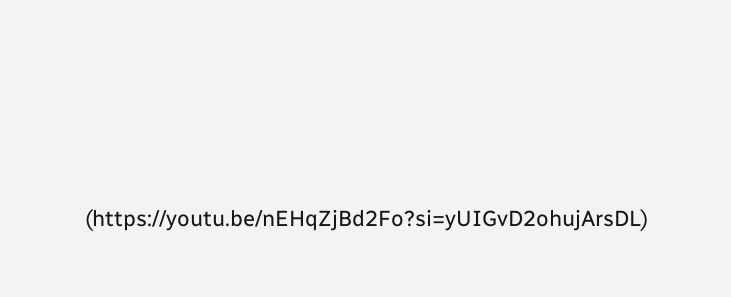(https://youtu.be/nEHqZjBd2Fo?si=yUIGvD2ohujArsDL)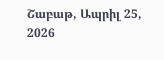Շաբաթ, Ապրիլ 25, 2026